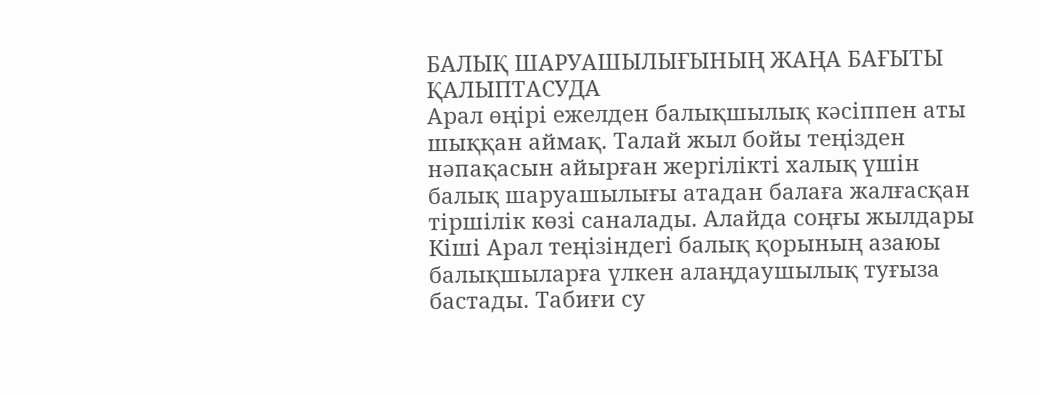БАЛЫҚ ШАРУАШЫЛЫҒЫНЫҢ ЖАҢА БАҒЫТЫ ҚАЛЫПТАСУДА
Арал өңірі ежелден балықшылық кәсіппен аты шыққан аймақ. Талай жыл бойы теңізден нәпақасын айырған жергілікті халық үшін балық шаруашылығы атадан балаға жалғасқан тіршілік көзі саналады. Алайда соңғы жылдары Кіші Арал теңізіндегі балық қорының азаюы балықшыларға үлкен алаңдаушылық туғыза бастады. Табиғи су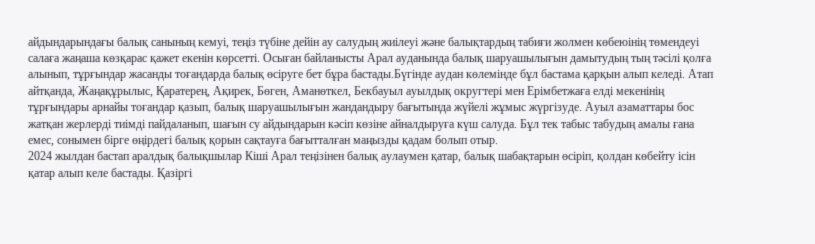айдындарындағы балық санының кемуі, теңіз түбіне дейін ау салудың жиілеуі және балықтардың табиғи жолмен көбеюінің төмендеуі салаға жаңаша көзқарас қажет екенін көрсетті. Осыған байланысты Арал ауданында балық шаруашылығын дамытудың тың тәсілі қолға алынып, тұрғындар жасанды тоғандарда балық өсіруге бет бұра бастады.Бүгінде аудан көлемінде бұл бастама қарқын алып келеді. Атап айтқанда, Жаңақұрылыс, Қаратерең, Ақирек, Бөген, Аманөткел, Бекбауыл ауылдық округтері мен Ерімбетжаға елді мекенінің тұрғындары арнайы тоғандар қазып, балық шаруашылығын жандандыру бағытында жүйелі жұмыс жүргізуде. Ауыл азаматтары бос жатқан жерлерді тиімді пайдаланып, шағын су айдындарын кәсіп көзіне айналдыруға күш салуда. Бұл тек табыс табудың амалы ғана емес, сонымен бірге өңірдегі балық қорын сақтауға бағытталған маңызды қадам болып отыр.
2024 жылдан бастап аралдық балықшылар Кіші Арал теңізінен балық аулаумен қатар, балық шабақтарын өсіріп, қолдан көбейту ісін қатар алып келе бастады. Қазіргі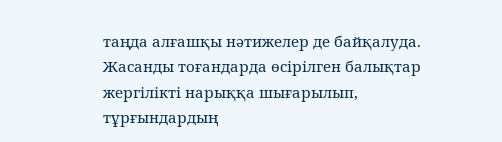таңда алғашқы нәтижелер де байқалуда. Жасанды тоғандарда өсірілген балықтар жергілікті нарыққа шығарылып, тұрғындардың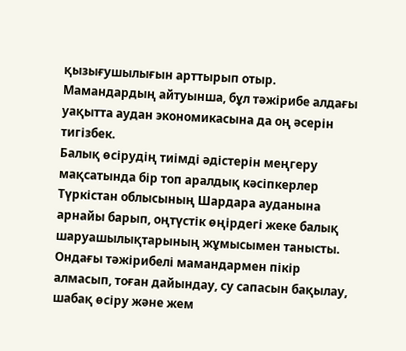қызығушылығын арттырып отыр. Мамандардың айтуынша, бұл тәжірибе алдағы уақытта аудан экономикасына да оң әсерін тигізбек.
Балық өсірудің тиімді әдістерін меңгеру мақсатында бір топ аралдық кәсіпкерлер Түркістан облысының Шардара ауданына арнайы барып, оңтүстік өңірдегі жеке балық шаруашылықтарының жұмысымен танысты. Ондағы тәжірибелі мамандармен пікір алмасып, тоған дайындау, су сапасын бақылау, шабақ өсіру және жем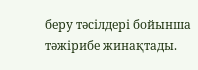беру тәсілдері бойынша тәжірибе жинақтады.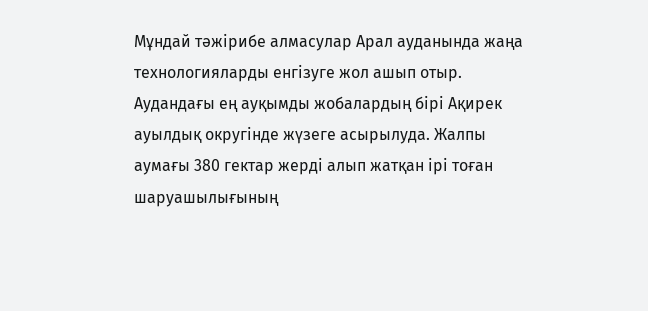Мұндай тәжірибе алмасулар Арал ауданында жаңа технологияларды енгізуге жол ашып отыр.
Аудандағы ең ауқымды жобалардың бірі Ақирек ауылдық округінде жүзеге асырылуда. Жалпы аумағы 380 гектар жерді алып жатқан ірі тоған шаруашылығының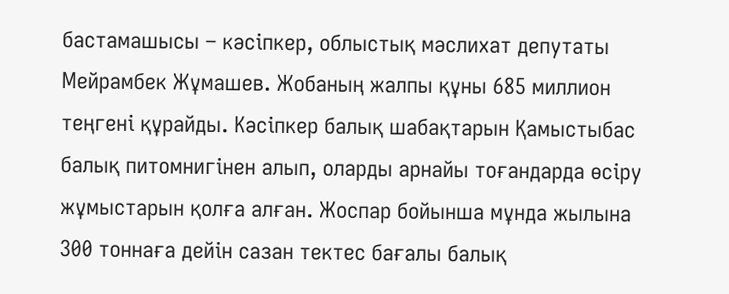бастамашысы – кәсіпкер, облыстық мәслихат депутаты Мейрамбек Жұмашев. Жобаның жалпы құны 685 миллион теңгені құрайды. Кәсіпкер балық шабақтарын Қамыстыбас балық питомнигінен алып, оларды арнайы тоғандарда өсіру жұмыстарын қолға алған. Жоспар бойынша мұнда жылына 300 тоннаға дейін сазан тектес бағалы балық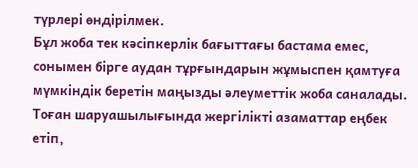түрлері өндірілмек.
Бұл жоба тек кәсіпкерлік бағыттағы бастама емес, сонымен бірге аудан тұрғындарын жұмыспен қамтуға мүмкіндік беретін маңызды әлеуметтік жоба саналады. Тоған шаруашылығында жергілікті азаматтар еңбек етіп,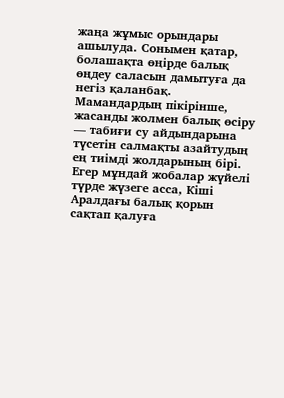жаңа жұмыс орындары ашылуда. Сонымен қатар, болашақта өңірде балық өңдеу саласын дамытуға да негіз қаланбақ.
Мамандардың пікірінше, жасанды жолмен балық өсіру — табиғи су айдындарына түсетін салмақты азайтудың ең тиімді жолдарының бірі. Егер мұндай жобалар жүйелі түрде жүзеге асса, Кіші Аралдағы балық қорын сақтап қалуға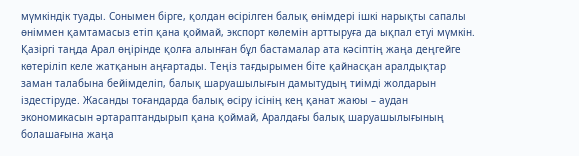мүмкіндік туады. Сонымен бірге, қолдан өсірілген балық өнімдері ішкі нарықты сапалы өніммен қамтамасыз етіп қана қоймай, экспорт көлемін арттыруға да ықпал етуі мүмкін.
Қазіргі таңда Арал өңірінде қолға алынған бұл бастамалар ата кәсіптің жаңа деңгейге көтеріліп келе жатқанын аңғартады. Теңіз тағдырымен біте қайнасқан аралдықтар заман талабына бейімделіп, балық шаруашылығын дамытудың тиімді жолдарын іздестіруде. Жасанды тоғандарда балық өсіру ісінің кең қанат жаюы – аудан экономикасын әртараптандырып қана қоймай, Аралдағы балық шаруашылығының болашағына жаңа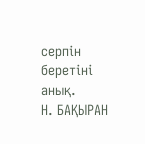серпін беретіні анық.
Н. БАҚЫРАН